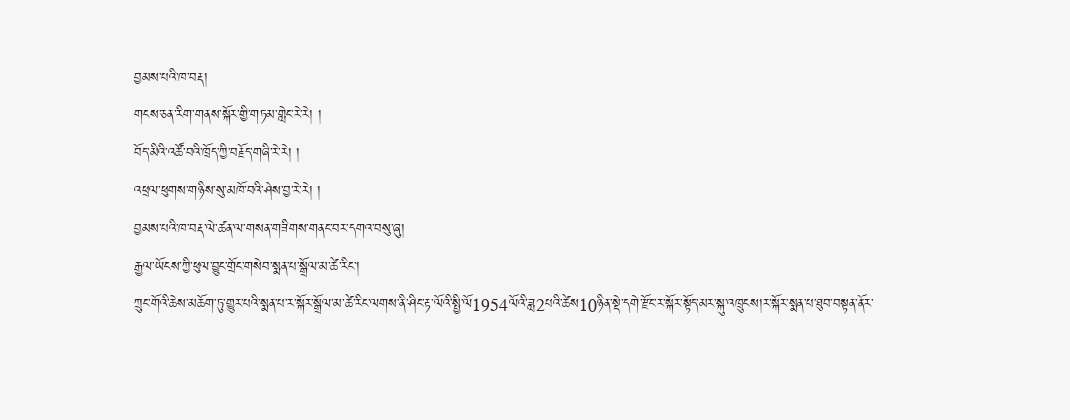བྱམས་པའི་ཁ་བརྡ།
གངས་ཅན་རིག་གནས་སྐོར་གྱི་གཏམ་གླེང་རེ་རེ། །
བོད་མིའི་འཚོ་བའི་ཁྲོད་ཀྱི་བརྗོད་གཞི་རེ་རེ། །
འཕྲལ་ཕུགས་གཉིས་སུ་མཁོ་བའི་ཤེས་བྱ་རེ་རེ། །
བྱམས་པའི་ཁ་བརྡ་ལེ་ཚན་ལ་གསན་གཟིགས་གནང་བར་དགའ་བསུ་ཞུ།
རྒྱལ་ཡོངས་ཀྱི་ཕུལ་བྱུང་གྲོང་གསེབ་སྨན་པ་སྒྲོལ་མ་ཚེ་རིང་།
ཀྲུང་གོའི་ཆེས་མཆོག་ཏུ་གྱུར་པའི་སྨན་པ་ར་སྐོར་སྒྲོལ་མ་ཚེ་རིང་ལགས་ནི་ཤིང་རྟ་ལོའི་སྤྱི་ལོ1954ལོའི་ཟླ2པའི་ཚེས10ཉིན་སྡེ་དགེ་རྫོང་ར་སྐོར་སྟོད་མར་སྐུ་འཁྲུངས།ར་སྐོར་སྨན་པ་ཐུབ་བསྟན་ནོར་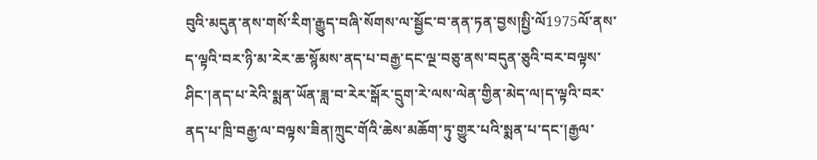བུའི་མདུན་ནས་གསོ་རིག་རྒྱུད་བཞི་སོགས་ལ་སྦྱོང་བ་ནན་ཏན་བྱས།སྤྱི་ལོ1975ལོ་ནས་ད་ལྟའི་བར་ཉི་མ་རེར་ཆ་སྙོམས་ནད་པ་བརྒྱ་དང་ལྔ་བཅུ་ནས་བདུན་ཅུའི་བར་བལྟས་ཤིང་།ནད་པ་རེའི་སྨན་ཡོན་ཟླ་བ་རེར་སྒོར་དྲུག་རེ་ལས་ལེན་གྱིན་མེད་ལ།ད་ལྟའི་བར་ནད་པ་ཁྲི་བརྒྱ་ལ་བལྟས་ཟིན།ཀྲུང་གོའི་ཆེས་མཆོག་ཏུ་གྱུར་པའི་སྨན་པ་དང་།རྒྱལ་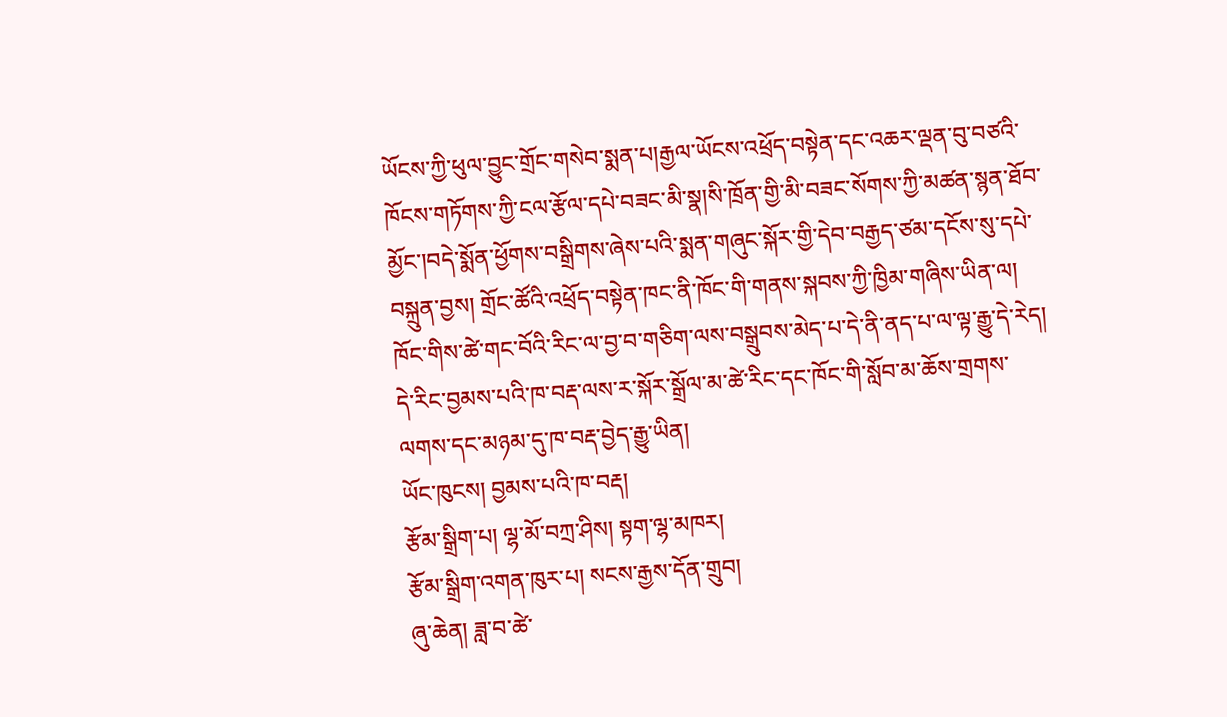ཡོངས་ཀྱི་ཕུལ་བྱུང་གྲོང་གསེབ་སྨན་པ།རྒྱལ་ཡོངས་འཕྲོད་བསྟེན་དང་འཆར་ལྡན་བུ་བཙའི་ཁོངས་གཏོགས་ཀྱི་ངལ་རྩོལ་དཔེ་བཟང་མི་སྣ།སི་ཁྲོན་གྱི་མི་བཟང་སོགས་ཀྱི་མཚན་སྙན་ཐོབ་མྱོང་།བདེ་སྨོན་ཕྱོགས་བསྒྲིགས་ཞེས་པའི་སྨན་གཞུང་སྐོར་གྱི་དེབ་བརྒྱད་ཙམ་དངོས་སུ་དཔེ་བསྐྲུན་བྱས། གྲོང་ཚོའི་འཕྲོད་བསྟེན་ཁང་ནི་ཁོང་གི་གནས་སྐབས་ཀྱི་ཁྱིམ་གཞིས་ཡིན་ལ། ཁོང་གིས་ཚེ་གང་བོའི་རིང་ལ་བྱ་བ་གཅིག་ལས་བསྒྲུབས་མེད་པ་དེ་ནི་ནད་པ་ལ་ལྟ་རྒྱུ་དེ་རེད།
དེ་རིང་བྱམས་པའི་ཁ་བརྡ་ལས་ར་སྐོར་སྒྲོལ་མ་ཚེ་རིང་དང་ཁོང་གི་སློབ་མ་ཆོས་གྲགས་ལགས་དང་མཉམ་དུ་ཁ་བརྡ་བྱེད་རྒྱུ་ཡིན།
ཡོང་ཁུངས། བྱམས་པའི་ཁ་བརྡ།
རྩོམ་སྒྲིག་པ། ལྷ་མོ་བཀྲ་ཤིས། སྟག་ལྷ་མཁར།
རྩོམ་སྒྲིག་འགན་ཁུར་པ། སངས་རྒྱས་དོན་གྲུབ།
ཞུ་ཆེན། ཟླ་བ་ཚེ་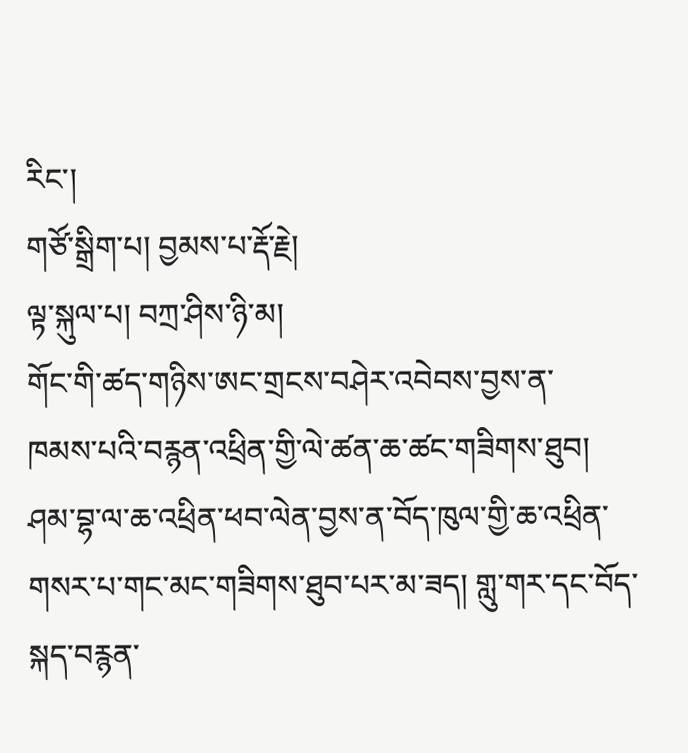རིང་།
གཙོ་སྒྲིག་པ། བྱམས་པ་རྡོ་རྗེ།
ལྟ་སྐུལ་པ། བཀྲ་ཤིས་ཉི་མ།
གོང་གི་ཚད་གཉིས་ཨང་གྲངས་བཤེར་འབེབས་བྱས་ན་
ཁམས་པའི་བརྙན་འཕྲིན་གྱི་ལེ་ཚན་ཆ་ཚང་གཟིགས་ཐུབ།
ཤམ་བྷ་ལ་ཆ་འཕྲིན་ཕབ་ལེན་བྱས་ན་བོད་ཁུལ་གྱི་ཆ་འཕྲིན་གསར་པ་གང་མང་གཟིགས་ཐུབ་པར་མ་ཟད། གླུ་གར་དང་བོད་སྐད་བརྙན་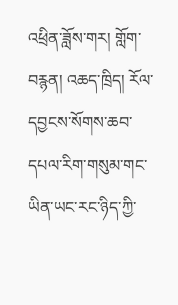འཕྲིན་ཟློས་གར། གློག་བརྙན། འཆད་ཁྲིད། རོལ་དབྱངས་སོགས་ཆབ་དཔལ་རིག་གསུམ་གང་ཡིན་ཡང་རང་ཉིད་ཀྱི་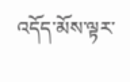འདོད་མོས་ལྟར་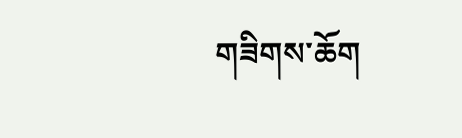གཟིགས་ཆོག